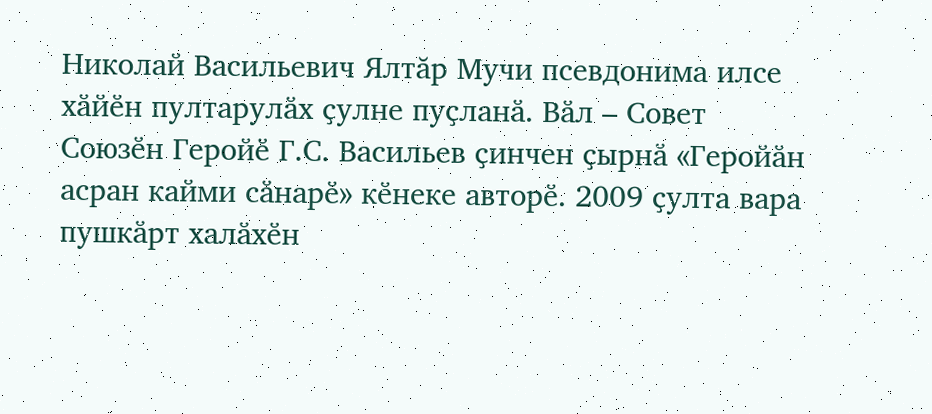Николай Васильевич Ялтăр Мучи псевдонима илсе хӑйӗн пултарулӑх ҫулне пуҫланӑ. Вӑл – Совет Союзӗн Геройӗ Г.С. Васильев ҫинчен ҫырнӑ «Геройӑн асран кайми сӑнарӗ» кӗнеке авторӗ. 2009 ҫулта вара пушкӑрт халӑхӗн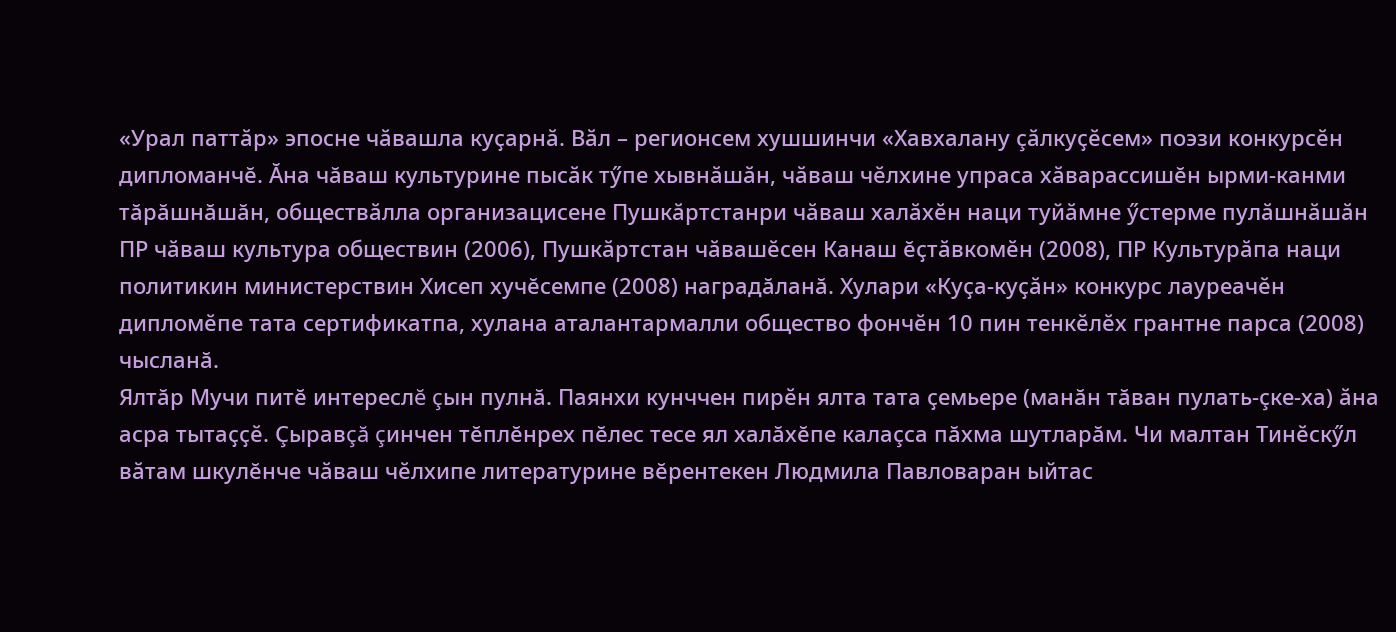«Урал паттӑр» эпосне чӑвашла куҫарнӑ. Вӑл – регионсем хушшинчи «Хавхалану çӑлкуҫӗсем» поэзи конкурсӗн дипломанчĕ. Ăна чăваш культурине пысӑк тӳпе хывнӑшӑн, чӑваш чӗлхине упраса хӑварассишĕн ырми-канми тăрăшнăшăн, обществӑлла организацисене Пушкӑртстанри чӑваш халӑхӗн наци туйӑмне ӳстерме пулӑшнӑшӑн ПР чӑваш культура обществин (2006), Пушкӑртстан чӑвашӗсен Канаш ĕҫтӑвкомӗн (2008), ПР Культурӑпа наци политикин министерствин Хисеп хучĕсемпе (2008) наградăланă. Хулари «Куҫа-куҫӑн» конкурс лауреачӗн дипломӗпе тата сертификатпа, хулана аталантармалли общество фончӗн 10 пин тенкӗлӗх грантне парса (2008) чысланă.
Ялтăр Мучи питĕ интереслĕ çын пулнă. Паянхи кунччен пирӗн ялта тата ҫемьере (манăн тăван пулать-çке-ха) ӑна асра тытаҫҫӗ. Çыравçă çинчен тĕплĕнрех пĕлес тесе ял халăхĕпе калаçса пăхма шутларăм. Чи малтан Тинӗскӳл вӑтам шкулĕнче чӑваш чӗлхипе литературине вĕрентекен Людмила Павловаран ыйтас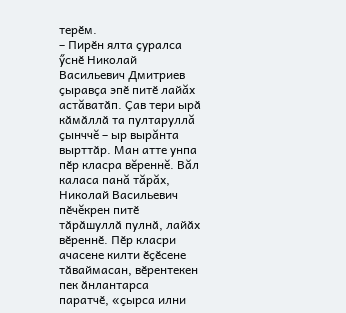терӗм.
– Пирӗн ялта ҫуралса ӳснӗ Николай Васильевич Дмитриев ҫыравҫа эпӗ питӗ лайăх астăватӑп. Ҫав тери ырӑ кӑмӑллӑ та пултаруллă ҫынччĕ – ыр вырăнта вырттӑр. Ман атте унпа пӗр класра вĕреннĕ. Вăл каласа панă тăрăх, Николай Васильевич пӗчĕкрен питӗ тӑрӑшуллӑ пулнӑ, лайӑх вӗреннӗ. Пӗр класри ачасене килти ӗҫӗсене тӑваймасан, вӗрентекен пек ӑнлантарса паратчӗ, «ҫырса илни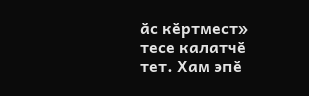ӑс кӗртмест» тесе калатчӗ тет. Хам эпӗ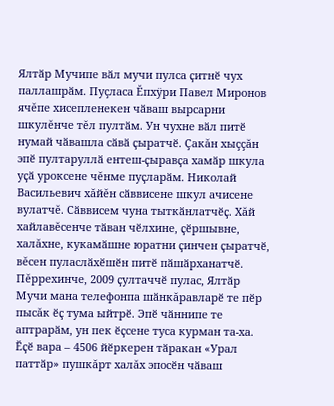Ялтӑр Мучипе вӑл мучи пулса ҫитнӗ чух паллашрӑм. Пуçласа Ĕпхÿри Павел Миронов ячĕпе хисепленекен чӑваш вырсарни шкулĕнче тĕл пултӑм. Ун чухне вӑл питӗ нумай чӑвашла сӑвӑ ҫыратчӗ. Çакăн хыççăн эпӗ пултаруллӑ ентеш-ҫыравҫа хамӑр шкула уҫӑ уроксене чĕнме пуҫларӑм. Николай Васильевич хăйĕн сӑввисене шкул ачисене вулатчĕ. Сӑввисем чуна тыткӑнлатчӗҫ. Хăй хайлавĕсенче тӑван чӗлхине, ҫӗршывне, халăхне, кукамӑшне юратни ҫинчен ҫыратчӗ, вĕсен пуласлӑхӗшӗн питӗ пӑшӑрханатчӗ. Пĕррехинче, 2009 ҫултаччӗ пулас, Ялтӑр Мучи мана телефонпа шӑнкăравларӗ те пӗр пысăк ӗҫ тума ыйтрӗ. Эпӗ чӑннипе те аптрарӑм, ун пек ӗҫсене туса курман та-ха. Ӗҫӗ вара – 4506 йӗркерен тӑракан «Урал паттӑр» пушкăрт халăх эпосӗн чӑваш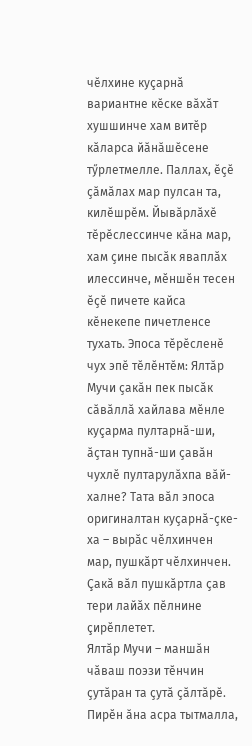чӗлхине куçарнă вариантне кӗске вӑхӑт хушшинче хам витĕр кăларса йӑнӑшӗсене тӳрлетмелле. Паллах, ӗҫӗ ҫӑмӑлах мар пулсан та, килӗшрӗм. Йывӑрлӑхӗ тӗрӗслессинче кӑна мар, хам ҫине пысăк яваплăх илессинче, мĕншĕн тесен ӗҫӗ пичете кайса кӗнекепе пичетленсе тухать. Эпоса тӗрӗсленӗ чух эпӗ тӗлӗнтӗм: Ялтӑр Мучи ҫакӑн пек пысăк сӑвӑллӑ хайлава мĕнле куçарма пултарнӑ-ши, ӑҫтан тупнӑ-ши ҫавӑн чухлĕ пултарулӑхпа вӑй-халне? Тата вӑл эпоса оригиналтан куҫарнӑ-ҫке-ха – вырăс чĕлхинчен мар, пушкăрт чĕлхинчен. Çакă вӑл пушкăртла ҫав тери лайăх пӗлнине çирĕплетет.
Ялтӑр Мучи – маншӑн чăваш поэзи тӗнчин ҫутӑран та ҫутӑ ҫӑлтӑрӗ. Пирĕн ӑна асра тытмалла,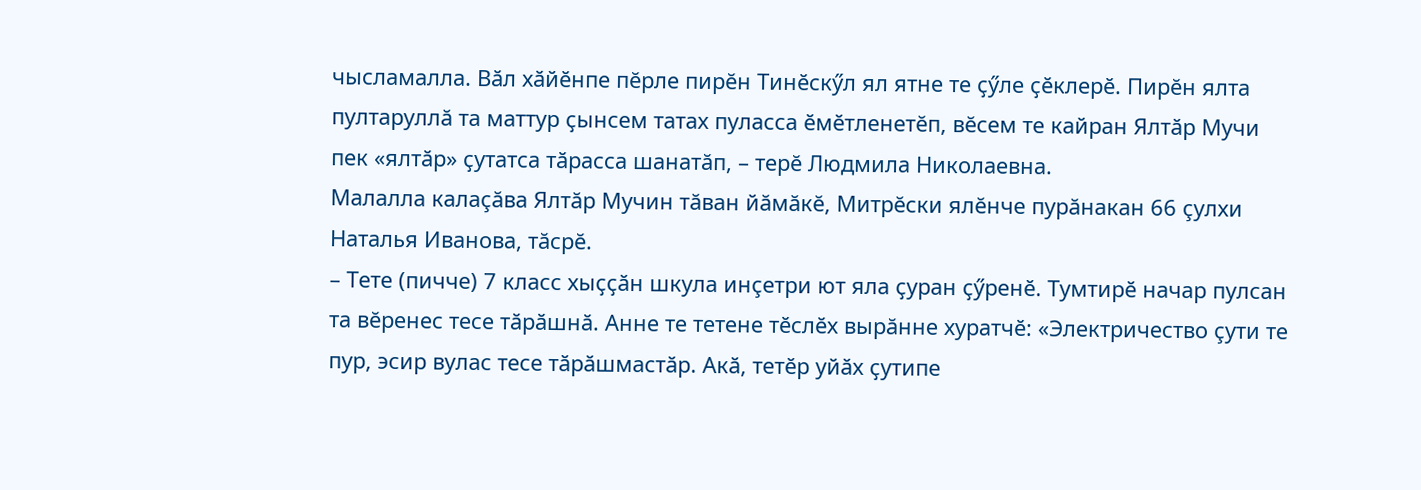чысламалла. Вӑл хӑйӗнпе пĕрле пирĕн Тинӗскӳл ял ятне те ҫӳле ҫӗклерӗ. Пирĕн ялта пултаруллă та маттур ҫынсем татах пуласса ӗмӗтленетĕп, вĕсем те кайран Ялтӑр Мучи пек «ялтӑр» ҫутатса тӑрасса шанатăп, – терĕ Людмила Николаевна.
Малалла калаçăва Ялтăр Мучин тăван йăмăкĕ, Митрĕски ялĕнче пурăнакан 66 çулхи Наталья Иванова, тăсрĕ.
– Тете (пичче) 7 класс хыҫҫӑн шкула инçетри ют яла ҫуран ҫӳренӗ. Тумтирӗ начар пулсан та вĕренес тесе тӑрӑшнӑ. Анне те тетене тӗслӗх вырăнне хуратчӗ: «Электричество çути те пур, эсир вулас тесе тӑрӑшмастӑр. Акӑ, тетӗр уйӑх ҫутипе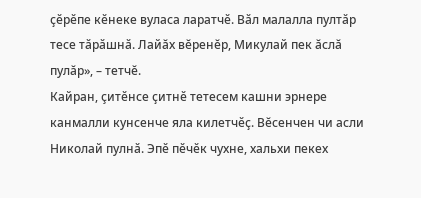ҫӗрӗпе кӗнеке вуласа ларатчӗ. Вӑл малалла пултӑр тесе тӑрӑшнӑ. Лайăх вĕренĕр, Микулай пек ăслă пулăр», – тетчĕ.
Кайран, çитӗнсе ҫитнӗ тетесем кашни эрнере канмалли кунсенче яла килетчӗҫ. Вĕсенчен чи асли Николай пулнӑ. Эпӗ пӗчӗк чухне, хальхи пекех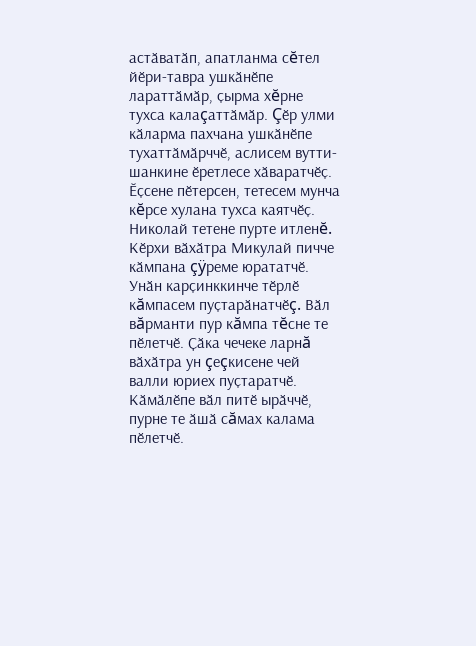астӑватӑп, апатланма сĕтел йӗри-тавра ушкӑнӗпе лараттӑмӑр, ҫырма хĕрне тухса калаçаттӑмӑр. Çӗр улми кӑларма пахчана ушкӑнӗпе тухаттӑмӑрччӗ, аслисем вутти-шанкине ӗретлесе хӑваратчӗҫ. Ӗҫсене пӗтерсен, тетесем мунча кĕрсе хулана тухса каятчӗҫ. Николай тетене пурте итленĕ. Кӗрхи вӑхӑтра Микулай пичче кӑмпана çÿреме юрататчӗ. Унӑн карҫинккинче тӗрлӗ кăмпасем пуҫтарӑнатчӗç. Вӑл вăрманти пур кăмпа тĕсне те пӗлетчӗ. Ҫӑка чечеке ларнă вӑхӑтра ун çеçкисене чей валли юриех пуҫтаратчӗ.
Кӑмӑлӗпе вӑл питӗ ырӑччӗ, пурне те ӑшӑ сăмах калама пӗлетчӗ.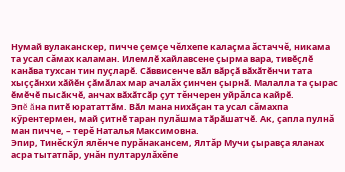Нумай вулаканскер, пичче ҫемҫе чĕлхепе калаçма ăстаччĕ, никама та усал сăмах каламан. Илемлӗ хайлавсене ҫырма вара, тивӗҫлӗ канӑва тухсан тин пуҫларӗ. Сӑввисенче вӑл вӑрҫӑ вӑхӑтӗнчи тата хыҫҫӑнхи хӑйӗн ҫӑмӑлах мар ачалăх ҫинчен ҫырнӑ. Малалла та ҫырас ӗмӗчӗ пысӑкчӗ, анчах вӑхӑтсӑр çут тĕнчерен уйрăлса кайрӗ.
Эпĕ ăна питӗ юрататтӑм. Вӑл мана нихӑҫан та усал сăмахпа кӳрентермен, май ҫитнӗ таран пулăшма тӑрӑшатчӗ. Ак, çапла пулнă ман пичче, – терĕ Наталья Максимовна.
Эпир, Тинĕскӳл ялĕнче пурăнакансем, Ялтăр Мучи çыравçа яланах асра тытатпăр, унăн пултарулăхĕпе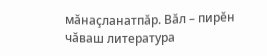мăнаçланатпăр. Вăл – пирĕн чăваш литература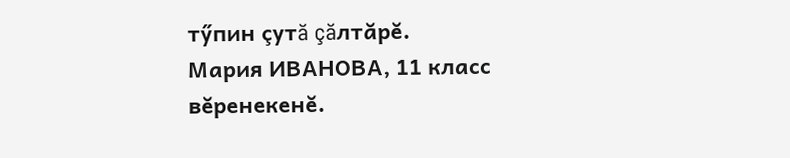тӳпин çутă çăлтăрĕ.
Мария ИВАНОВА, 11 класс вĕренекенĕ.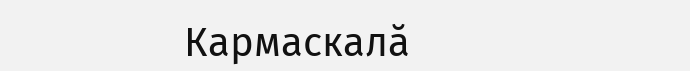Кармаскалă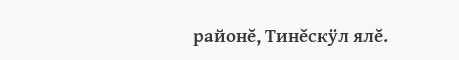районĕ, Тинĕскÿл ялĕ.